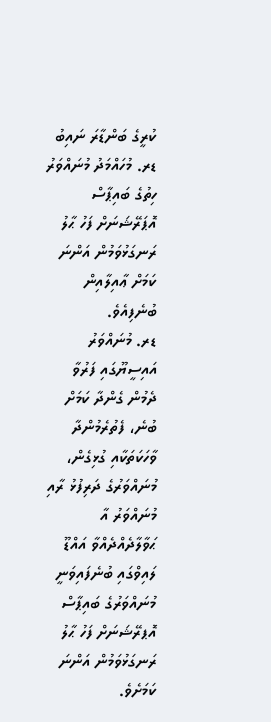ކުރީގެ ބަންޑާރަ ނައިބު ޑރ. މުހައްމަދު މުނައްވަރު ހިތުގެ ބައިޕާސް އޮޕަރޭޝަނަށް ފަހު ޙާލު ރަނގަޅުވަމުން އަންނަ ކަމަށް ޢާއިލާއިން ބުނެފިއެވެ.
ޑރ. މުނައްވަރު އައިސީޔޫގައި ފަރުވާ ދެމުން ގެންދާ ކަމަށް ބުނެ، ފެތުރެމުންދާ ވާހަކަތަކާއި ގުޅިގެން، މުނައްވަރުގެ ދަރިފުޅު ރާއި މުނައްވަރު އާ ޙަވާލާދެއްދެއްވާ އައްޑޫ ލައިވްގައި ބުނެފައިވަނީ މުނައްވަރުގެ ބައިޕާސް އޮޕރޭޝަނަށް ފަހު ޙާލު ރަނގަޅުވަމުން އަންނަ ކަމަށެވެ.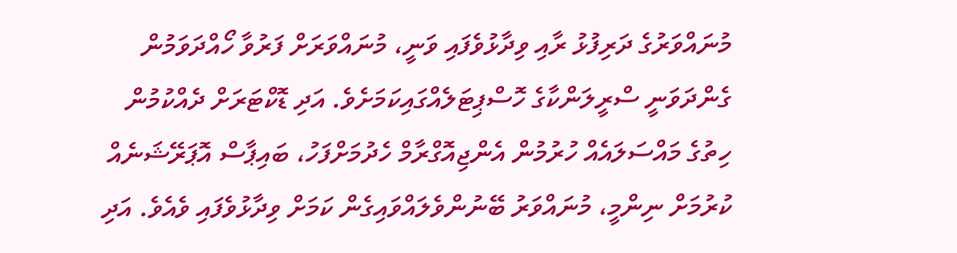މުނައްވަރުގެ ދަރިފުޅު ރާއި ވިދާޅުވެފައި ވަނީ، މުނައްވަރަށް ފަރުވާ ހޯއްދަވަމުން ގެންދަވަނީ ސްރީލަންކާގެ ހޮސްޕިޓަލެއްގައިކަމަށެވެ. އަދި ޑޮކްޓަރަށް ދެއްކުމުން ހިތުގެ މައްސަލައެއް ހުރުމުން އެންޖިއޮގްރާމް ހެދުމަށްފަހު، ބައިޕާސް އޮޕަރޭޝަނެއް ކުރުމަށް ނިންމީ، މުނައްވަރު ބޭނުންވެލައްވައިގެން ކަމަށް ވިދާޅުވެފައި ވެއެވެ. އަދި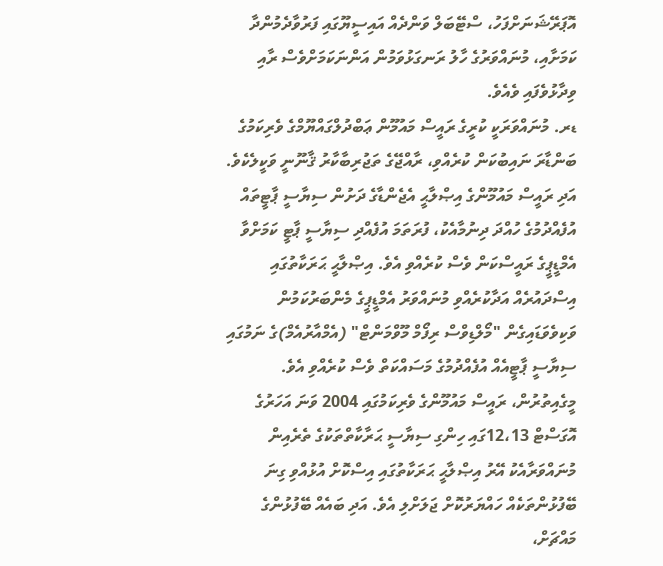އޮޕަރޭޝަނަށްފަހު، ސްޓޭބަލް ވަންދެއް އައިސީޔޫގައި ފަރުވާދެމުންދާ ކަމަށާއި، މުނައްވަރުގެ ހާލު ރަނގަޅުވަމުން އަންނަކަމަށްވެސް ރާއި ވިދާޅުވެފައި ވެއެވެ.
ޑރ. މުނައްވަރަކީ ކުރީގެ ރައީސް މައުމޫން ޢަބްދުލްގައްޔޫމްގެ ވެރިކަމުގެ ބަންޑާރަ ނައިބުކަން ކުރެއްވި، ރާއްޖޭގެ ތަޖުރިބާކާރު ޤާނޫނީ ވަކީލެކެވެ. އަދި ރައީސް މައުމޫންގެ އިޞްލާޙީ އެޖެންޑާގެ ދަށުން ސިޔާސީ ޕާޓީތައް އުފެއްދުމުގެ ހުއްދަ ދިނުމާއެކު، ފުރަތަމަ އުފެއްދި ސިޔާސީ ޕާޓީ ކަމަށްވާ އެމްޑީޕީގެ ރައީސްކަން ވެސް ކުރެއްވި އެވެ. އިޞްލާޙީ ޙަރަކާތުގައި އިސްދައުރެއް އަދާކުރެއްވި މުނައްވަރު އެމްޑީޕީގެ މެންބަރުކަމުން ވަކިވެވަޑައިގެން "މޯލްޑިވްސް ރިފޯމް މޫވްމަންޓް" (އެމްއާރުއެމް)ގެ ނަމުގައި ސިޔާސީ ޕާޓީއެއް އުފެއްދުމުގެ މަސައްކަތް ވެސް ކުރެއްވި އެވެ.
މީގެއިތުރުން، ރައީސް މައުމޫންގެ ވެރިކަމުގައި 2004 ވަނަ އަހަރުގެ އޮގަސްޓް 12،13ގައި ހިންގި ސިޔާސީ ޙަރާކާތްތަކުގެ ތެރެއިން މުނައްވަރާއެކު އޭރު އިޞްލާޙީ ޙަރަކާތުގައި އިސްކޮށް އުޅުއްވި ގިނަ ބޭފުޅުންތަކެއް ހައްޔަރުކޮށް ޖަލަށްލި އެވެ. އަދި ބައެއް ބޭފުޅުންގެ މައްޗަށް،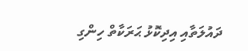ދައުލަތާއި އިދިކޮޅު ޙަރަކާތް ހިންގި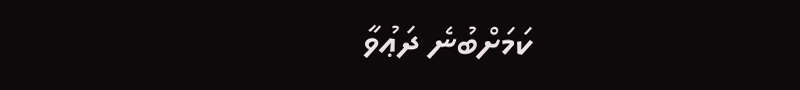ކަމަށްބުނެ ދަޢުވާ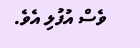ވެސް އުފުލި އެވެ.